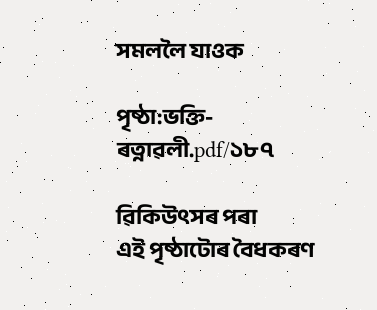সমললৈ যাওক

পৃষ্ঠা:ভক্তি-ৰত্নাৱলী.pdf/১৮৭

ৱিকিউৎসৰ পৰা
এই পৃষ্ঠাটোৰ বৈধকৰণ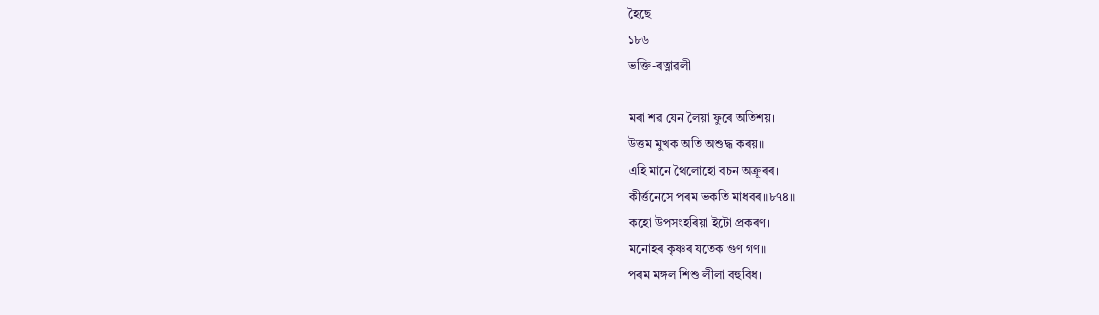হৈছে
১৮৬
ভক্তি-ৰত্নাৱলী

মৰা শৱ যেন লৈয়া ফুৰে অতিশয়।
উত্তম মুখক অতি অশুদ্ধ কৰয়॥
এহি মানে থৈলোহো বচন অক্ৰূৰৰ।
কীৰ্ত্তনেসে পৰম ভকতি মাধবৰ॥৮৭৪॥
কহো উপসংহৰিয়া ইটো প্ৰকৰণ।
মনোহৰ কৃষ্ণৰ যতেক গুণ গণ॥
পৰম মঙ্গল শিশু লীলা বহুবিধ।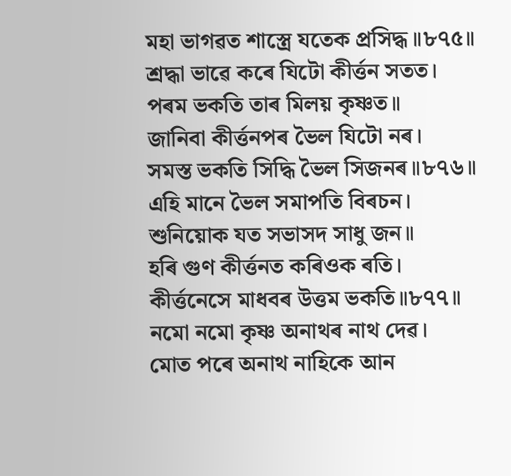মহা ভাগৱত শাস্ত্ৰে যতেক প্ৰসিদ্ধ॥৮৭৫॥
শ্ৰদ্ধা ভাৱে কৰে যিটো কীৰ্ত্তন সতত।
পৰম ভকতি তাৰ মিলয় কৃষ্ণত॥
জানিবা কীৰ্ত্তনপৰ ভৈল যিটো নৰ।
সমস্ত ভকতি সিদ্ধি ভৈল সিজনৰ॥৮৭৬॥
এহি মানে ভৈল সমাপতি বিৰচন।
শুনিয়োক যত সভাসদ সাধু জন॥
হৰি গুণ কীৰ্ত্তনত কৰিওক ৰতি।
কীৰ্ত্তনেসে মাধবৰ উত্তম ভকতি॥৮৭৭॥
নমো নমো কৃষ্ণ অনাথৰ নাথ দেৱ।
মোত পৰে অনাথ নাহিকে আন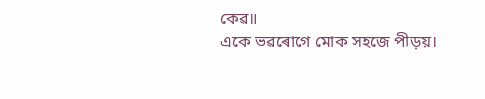কেৱ॥
একে ভৱৰোগে মোক সহজে পীড়য়।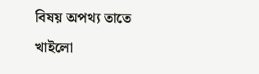বিষয় অপথ্য তাতে খাইলো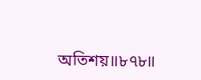অতিশয়॥৮৭৮॥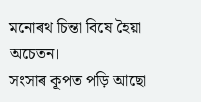মনোৰথ চিন্তা বিষে হৈয়া অচেতন।
সংসাৰ কূপত পড়ি আছো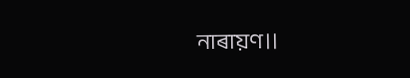নাৰায়ণ॥